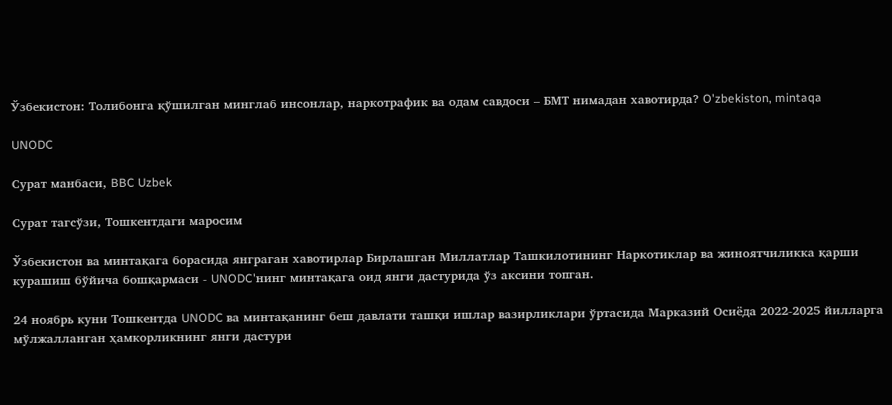Ўзбекистон: Толибонга қўшилган минглаб инсонлар, наркотрафик ва одам савдоси – БМТ нимадан хавотирда? O'zbekiston, mintaqa

UNODC

Сурат манбаси, BBC Uzbek

Сурат тагсўзи, Тошкентдаги маросим

Ўзбекистон ва минтақага борасида янграган хавотирлар Бирлашган Миллатлар Ташкилотининг Наркотиклар ва жиноятчиликка қарши курашиш бўйича бошқармаси - UNODC'нинг минтақага оид янги дастурида ўз аксини топган.

24 ноябрь куни Тошкентда UNODC ва минтақанинг беш давлати ташқи ишлар вазирликлари ўртасида Марказий Осиёда 2022-2025 йилларга мўлжалланган ҳамкорликнинг янги дастури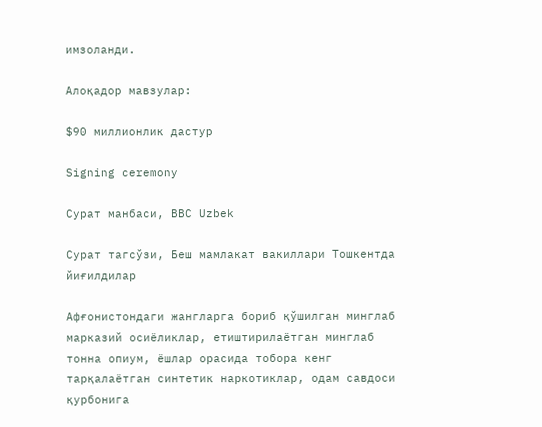имзоланди.

Алоқадор мавзулар:

$90 миллионлик дастур

Signing ceremony

Сурат манбаси, BBC Uzbek

Сурат тагсўзи, Беш мамлакат вакиллари Тошкентда йиғилдилар

Афғонистондаги жангларга бориб қўшилган минглаб марказий осиёликлар, етиштирилаётган минглаб тонна опиум, ёшлар орасида тобора кенг тарқалаётган синтетик наркотиклар, одам савдоси қурбонига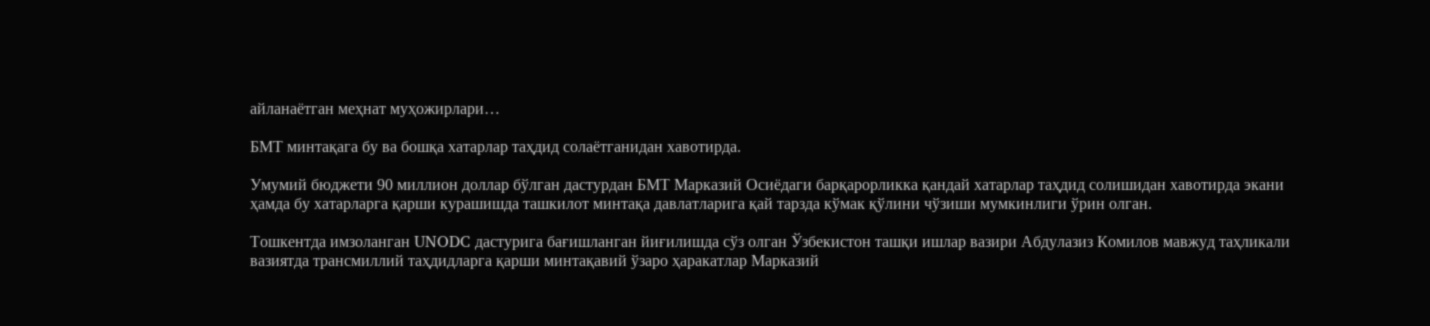айланаётган меҳнат муҳожирлари…

БМТ минтақага бу ва бошқа хатарлар таҳдид солаётганидан хавотирда.

Умумий бюджети 90 миллион доллар бўлган дастурдан БМТ Марказий Осиёдаги барқарорликка қандай хатарлар таҳдид солишидан хавотирда экани ҳамда бу хатарларга қарши курашишда ташкилот минтақа давлатларига қай тарзда кўмак қўлини чўзиши мумкинлиги ўрин олган.

Тошкентда имзоланган UNODC дастурига бағишланган йиғилишда сўз олган Ўзбекистон ташқи ишлар вазири Абдулазиз Комилов мавжуд таҳликали вазиятда трансмиллий таҳдидларга қарши минтақавий ўзаро ҳаракатлар Марказий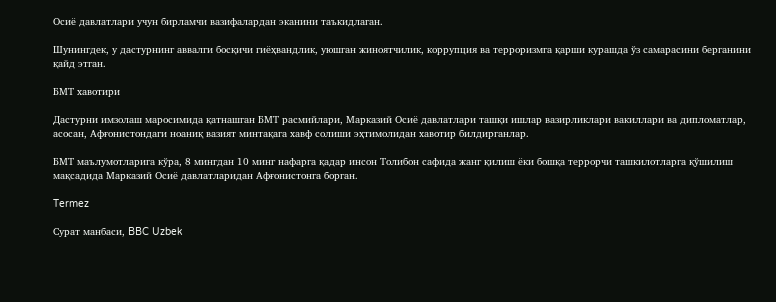Осиё давлатлари учун бирламчи вазифалардан эканини таъкидлаган.

Шунингдек, у дастурнинг аввалги босқичи гиёҳвандлик, уюшган жиноятчилик, коррупция ва терроризмга қарши курашда ўз самарасини берганини қайд этган.

БМТ хавотири

Дастурни имзолаш маросимида қатнашган БМТ расмийлари, Марказий Осиё давлатлари ташқи ишлар вазирликлари вакиллари ва дипломатлар, асосан, Афғонистондаги ноаниқ вазият минтақага хавф солиши эҳтимолидан хавотир билдирганлар.

БМТ маълумотларига кўра, 8 мингдан 10 минг нафарга қадар инсон Толибон сафида жанг қилиш ёки бошқа террорчи ташкилотларга қўшилиш мақсадида Марказий Осиё давлатларидан Афғонистонга борган.

Termez

Сурат манбаси, BBC Uzbek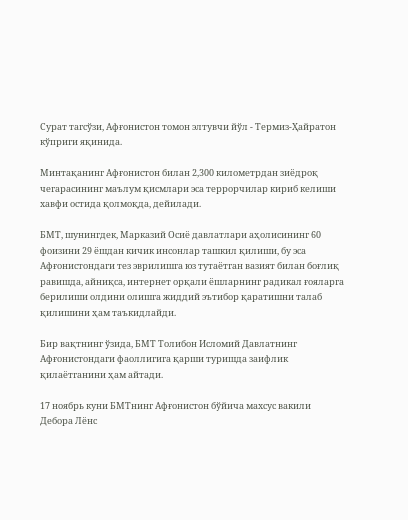Сурат тагсўзи, Афғонистон томон элтувчи йўл - Термиз-Ҳайратон кўприги яқинида.

Минтақанинг Афғонистон билан 2,300 километрдан зиёдроқ чегарасининг маълум қисмлари эса террорчилар кириб келиши хавфи остида қолмоқда, дейилади.

БМТ, шунингдек, Марказий Осиё давлатлари аҳолисининг 60 фоизини 29 ёшдан кичик инсонлар ташкил қилиши, бу эса Афғонистондаги тез эврилишга юз тутаётган вазият билан боғлиқ равишда, айниқса, интернет орқали ёшларнинг радикал ғояларга берилиши олдини олишга жиддий эътибор қаратишни талаб қилишини ҳам таъкидлайди.

Бир вақтнинг ўзида, БМТ Толибон Исломий Давлатнинг Афғонистондаги фаоллигига қарши туришда заифлик қилаётганини ҳам айтади.

17 ноябрь куни БМТнинг Афғонистон бўйича махсус вакили Дебора Лёнс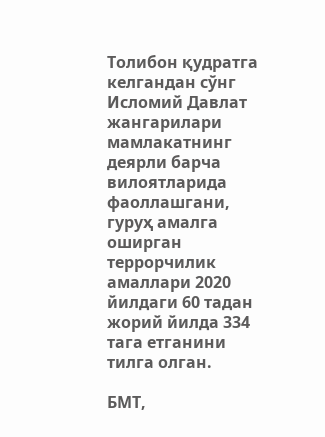Толибон қудратга келгандан сўнг Исломий Давлат жангарилари мамлакатнинг деярли барча вилоятларида фаоллашгани, гуруҳ амалга оширган террорчилик амаллари 2020 йилдаги 60 тадан жорий йилда 334 тага етганини тилга олган.

БМТ,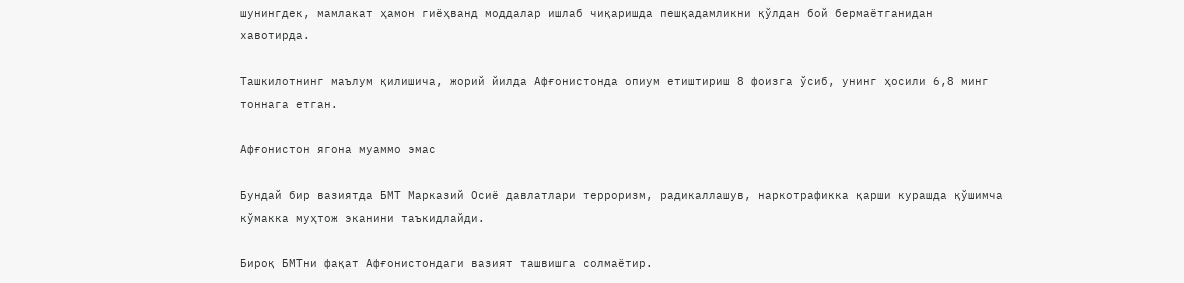шунингдек, мамлакат ҳамон гиёҳванд моддалар ишлаб чиқаришда пешқадамликни қўлдан бой бермаётганидан хавотирда.

Ташкилотнинг маълум қилишича, жорий йилда Афғонистонда опиум етиштириш 8 фоизга ўсиб, унинг ҳосили 6,8 минг тоннага етган.

Афғонистон ягона муаммо эмас

Бундай бир вазиятда БМТ Марказий Осиё давлатлари терроризм, радикаллашув, наркотрафикка қарши курашда қўшимча кўмакка муҳтож эканини таъкидлайди.

Бироқ БМТни фақат Афғонистондаги вазият ташвишга солмаётир.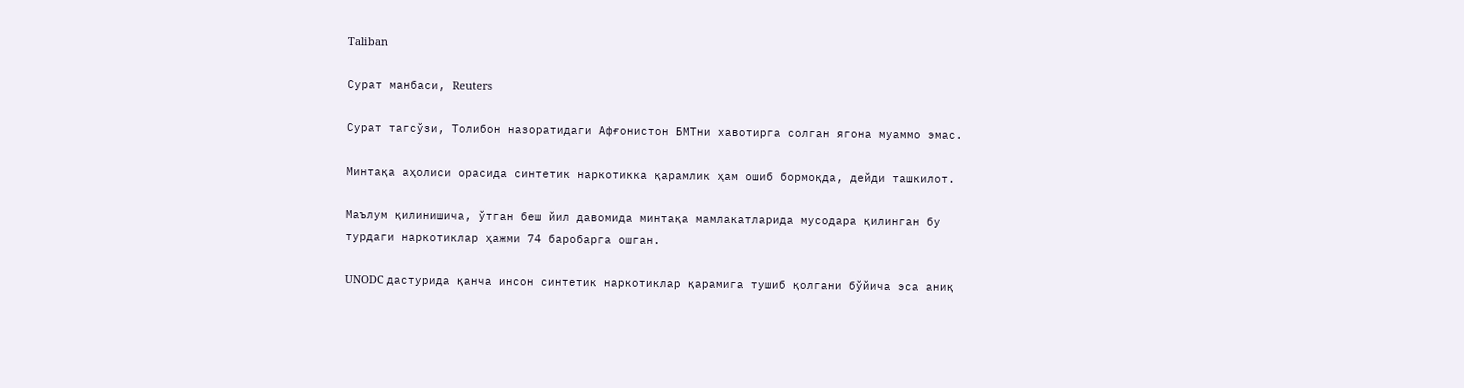Taliban

Сурат манбаси, Reuters

Сурат тагсўзи, Толибон назоратидаги Афғонистон БМТни хавотирга солган ягона муаммо эмас.

Минтақа аҳолиси орасида синтетик наркотикка қарамлик ҳам ошиб бормоқда, дейди ташкилот.

Маълум қилинишича, ўтган беш йил давомида минтақа мамлакатларида мусодара қилинган бу турдаги наркотиклар ҳажми 74 баробарга ошган.

UNODC дастурида қанча инсон синтетик наркотиклар қарамига тушиб қолгани бўйича эса аниқ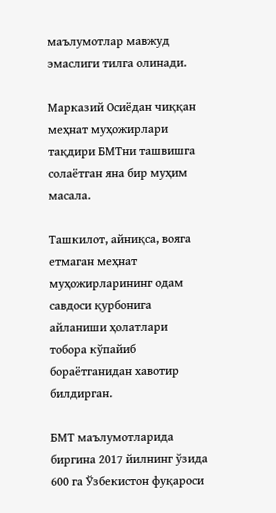маълумотлар мавжуд эмаслиги тилга олинади.

Марказий Осиёдан чиққан меҳнат муҳожирлари тақдири БМТни ташвишга солаётган яна бир муҳим масала.

Ташкилот, айниқса, вояга етмаган меҳнат муҳожирларининг одам савдоси қурбонига айланиши ҳолатлари тобора кўпайиб бораётганидан хавотир билдирган.

БМТ маълумотларида биргина 2017 йилнинг ўзида 600 га Ўзбекистон фуқароси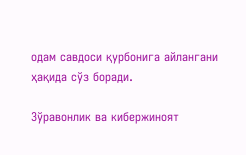одам савдоси қурбонига айлангани ҳақида сўз боради.

Зўравонлик ва кибержиноят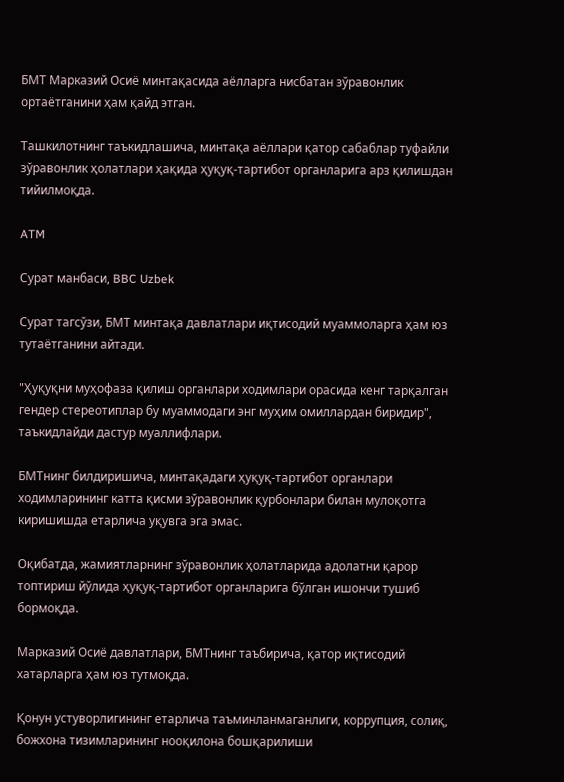БМТ Марказий Осиё минтақасида аёлларга нисбатан зўравонлик ортаётганини ҳам қайд этган.

Ташкилотнинг таъкидлашича, минтақа аёллари қатор сабаблар туфайли зўравонлик ҳолатлари ҳақида ҳуқуқ-тартибот органларига арз қилишдан тийилмоқда.

ATM

Сурат манбаси, BBC Uzbek

Сурат тагсўзи, БМТ минтақа давлатлари иқтисодий муаммоларга ҳам юз тутаётганини айтади.

"Ҳуқуқни муҳофаза қилиш органлари ходимлари орасида кенг тарқалган гендер стереотиплар бу муаммодаги энг муҳим омиллардан биридир", таъкидлайди дастур муаллифлари.

БМТнинг билдиришича, минтақадаги ҳуқуқ-тартибот органлари ходимларининг катта қисми зўравонлик қурбонлари билан мулоқотга киришишда етарлича уқувга эга эмас.

Оқибатда, жамиятларнинг зўравонлик ҳолатларида адолатни қарор топтириш йўлида ҳуқуқ-тартибот органларига бўлган ишончи тушиб бормоқда.

Марказий Осиё давлатлари, БМТнинг таъбирича, қатор иқтисодий хатарларга ҳам юз тутмоқда.

Қонун устуворлигининг етарлича таъминланмаганлиги, коррупция, солиқ, божхона тизимларининг нооқилона бошқарилиши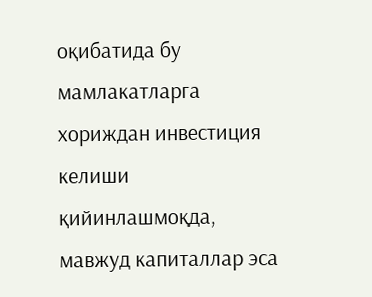оқибатида бу мамлакатларга хориждан инвестиция келиши қийинлашмоқда, мавжуд капиталлар эса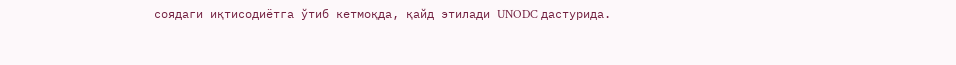соядаги иқтисодиётга ўтиб кетмоқда, қайд этилади UNODC дастурида.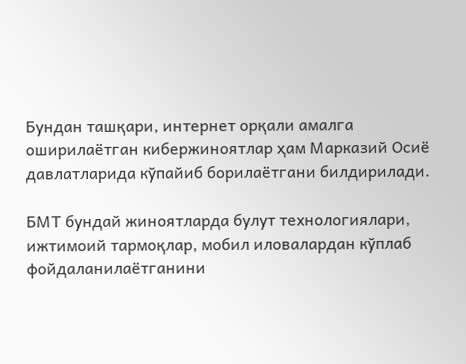Бундан ташқари, интернет орқали амалга оширилаётган кибержиноятлар ҳам Марказий Осиё давлатларида кўпайиб борилаётгани билдирилади.

БМТ бундай жиноятларда булут технологиялари, ижтимоий тармоқлар, мобил иловалардан кўплаб фойдаланилаётганини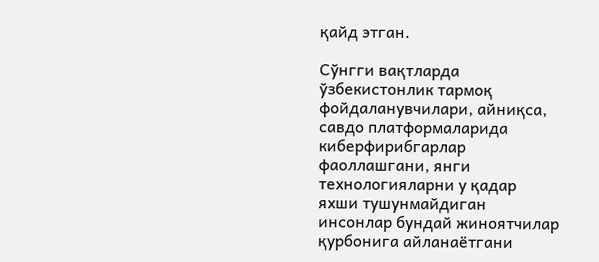қайд этган.

Сўнгги вақтларда ўзбекистонлик тармоқ фойдаланувчилари, айниқса, савдо платформаларида киберфирибгарлар фаоллашгани, янги технологияларни у қадар яхши тушунмайдиган инсонлар бундай жиноятчилар қурбонига айланаётгани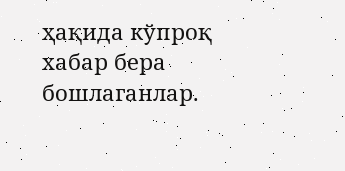ҳақида кўпроқ хабар бера бошлаганлар.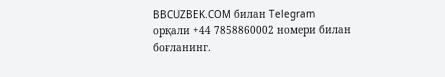BBCUZBEK.COM билан Telegram орқали +44 7858860002 номери билан боғланинг.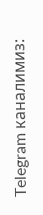Telegram каналимиз: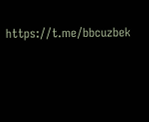https://t.me/bbcuzbek